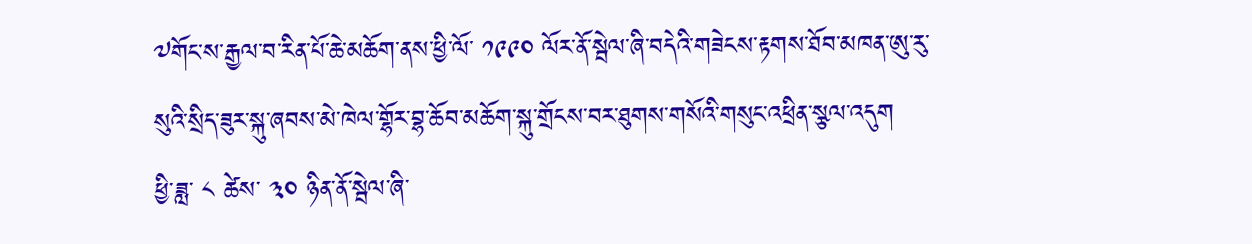༧གོང་ས་རྒྱལ་བ་རིན་པོ་ཆེ་མཆོག་ནས་ཕྱི་ལོ་ ༡༩༩༠ ལོར་ནོ་སྦེལ་ཞི་བདེའི་གཟེངས་རྟགས་ཐོབ་མཁན་ཨུ་རུ་སུའི་སྲིད་ཟུར་སྐུ་ཞབས་མེ་ཁེལ་གྷོར་བྷ་ཆོབ་མཆོག་སྐུ་གྲོངས་བར་ཐུགས་གསོའི་གསུང་འཕྲིན་སྩལ་འདུག
ཕྱི་ཟླ་ ༨ ཚེས་ ༣༠ ཉིན་ནོ་སྦེལ་ཞི་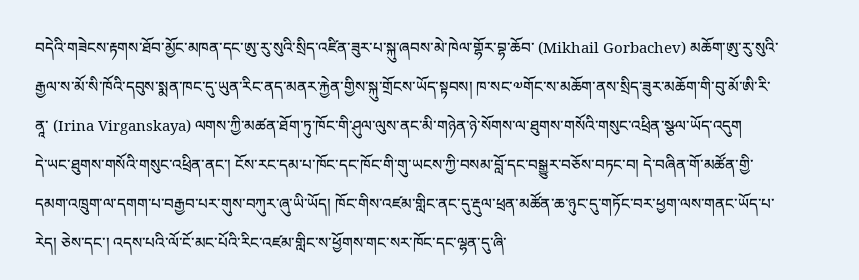བདེའི་གཟེངས་རྟགས་ཐོབ་མྱོང་མཁན་དང་ཨུ་རུ་སུའི་སྲིད་འཛིན་ཟུར་པ་སྐུ་ཞབས་མེ་ཁེལ་གྷོར་བྷ་ཆོབ་ (Mikhail Gorbachev) མཆོག་ཨུ་རུ་སུའི་རྒྱལ་ས་མོ་སི་ཁོའི་དབུས་སྨན་ཁང་དུ་ཡུན་རིང་ནད་མནར་རྐྱེན་གྱིས་སྐུ་གྲོངས་ཡོད་སྟབས། ཁ་སང་༧གོང་ས་མཆོག་ནས་སྲིད་ཟུར་མཆོག་གི་བུ་མོ་ཨི་རི་ནཱ་ (Irina Virganskaya) ལགས་ཀྱི་མཚན་ཐོག་ཏུ་ཁོང་གི་ཤུལ་ལུས་ནང་མི་གཉེན་ཉེ་སོགས་ལ་ཐུགས་གསོའི་གསུང་འཕྲིན་སྩལ་ཡོད་འདུག
དེ་ཡང་ཐུགས་གསོའི་གསུང་འཕྲིན་ནང་། ངོས་རང་དམ་པ་ཁོང་དང་ཁོང་གི་གུ་ཡངས་ཀྱི་བསམ་བློ་དང་བསྒྱུར་བཅོས་བཏང་བ། དེ་བཞིན་གོ་མཚོན་གྱི་དམག་འཁྲུག་ལ་དགག་པ་བརྒྱབ་པར་གུས་བཀུར་ཞུ་ཡི་ཡོད། ཁོང་གིས་འཛམ་གླིང་ནང་དུ་རྡུལ་ཕྲན་མཚོན་ཆ་ཉུང་དུ་གཏོང་བར་ཕྱག་ལས་གནང་ཡོད་པ་རེད། ཅེས་དང་། འདས་པའི་ལོ་ངོ་མང་པོའི་རིང་འཛམ་གླིང་ས་ཕྱོགས་གང་སར་ཁོང་དང་ལྷན་དུ་ཞི་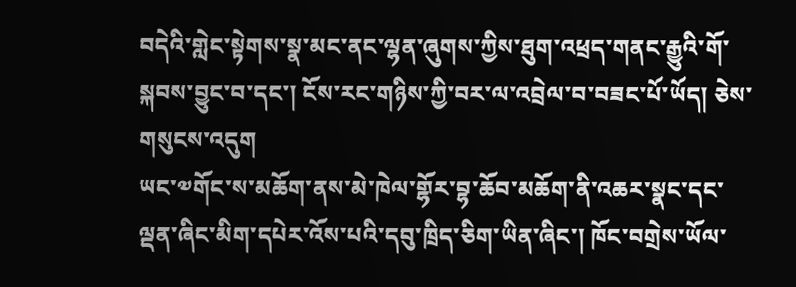བདེའི་གླེང་སྟེགས་སྣ་མང་ནང་ལྷན་ཞུགས་ཀྱིས་ཐུག་འཕྲད་གནང་རྒྱུའི་གོ་སྐབས་བྱུང་བ་དང་། ངོས་རང་གཉིས་ཀྱི་བར་ལ་འབྲེལ་བ་བཟང་པོ་ཡོད། ཅེས་གསུངས་འདུག
ཡང་༧གོང་ས་མཆོག་ནས་མེ་ཁེལ་གྷོར་བྷ་ཆོབ་མཆོག་ནི་འཆར་སྣང་དང་ལྡན་ཞིང་མིག་དཔེར་འོས་པའི་དབུ་ཁྲིད་ཅིག་ཡིན་ཞིང་། ཁོང་བགྲེས་ཡོལ་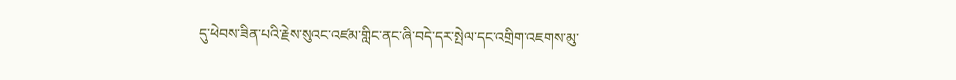དུ་ཕེབས་ཟིན་པའི་རྗེས་སུའང་འཛམ་གླིང་ནང་ཞི་བདེ་དར་སྤེལ་དང་འགྲིག་འཇགས་མུ་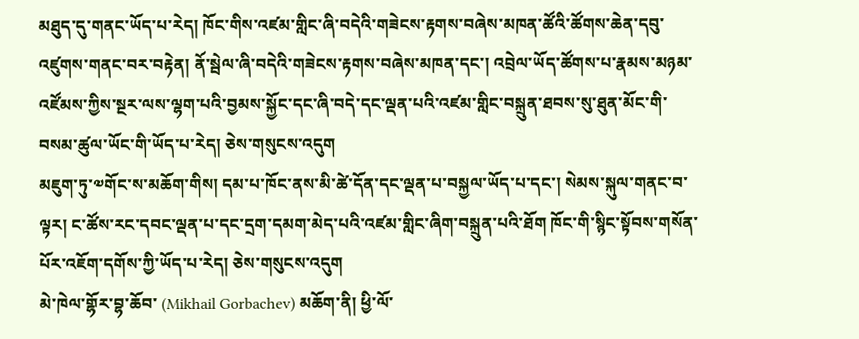མཐུད་དུ་གནང་ཡོད་པ་རེད། ཁོང་གིས་འཛམ་གླིང་ཞི་བདེའི་གཟེངས་རྟགས་བཞེས་མཁན་ཚོའི་ཚོགས་ཆེན་དབུ་འཛུགས་གནང་བར་བརྟེན། ནོ་སྦེལ་ཞི་བདེའི་གཟེངས་རྟགས་བཞེས་མཁན་དང་། འབྲེལ་ཡོད་ཚོགས་པ་རྣམས་མཉམ་འཛོམས་ཀྱིས་སྔར་ལས་ལྷག་པའི་བྱམས་སྐྱོང་དང་ཞི་བདེ་དང་ལྡན་པའི་འཛམ་གླིང་བསྐྲུན་ཐབས་སུ་ཐུན་མོང་གི་བསམ་ཚུལ་ཡོང་གི་ཡོད་པ་རེད། ཅེས་གསུངས་འདུག
མཇུག་ཏུ་༧གོང་ས་མཆོག་གིས། དམ་པ་ཁོང་ནས་མི་ཚེ་དོན་དང་ལྡན་པ་བསྐྱལ་ཡོད་པ་དང་། སེམས་སྐུལ་གནང་བ་ལྟར། ང་ཚོས་རང་དབང་ལྡན་པ་དང་དྲག་དམག་མེད་པའི་འཛམ་གླིང་ཞིག་བསྐྲུན་པའི་ཐོག ཁོང་གི་སྙིང་སྟོབས་གསོན་པོར་འཇོག་དགོས་ཀྱི་ཡོད་པ་རེད། ཅེས་གསུངས་འདུག
མེ་ཁེལ་གྷོར་བྷ་ཆོབ་ (Mikhail Gorbachev) མཆོག་ནི། ཕྱི་ལོ་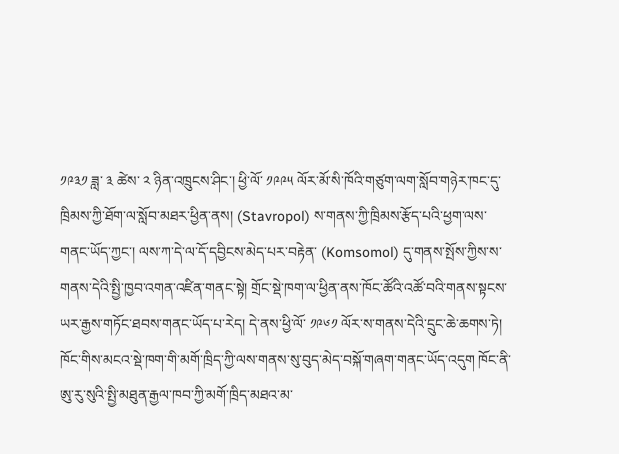༡༩༣༡ ཟླ་ ༣ ཚེས་ ༢ ཉིན་འཁྲུངས་ཤིང་། ཕྱི་ལོ་ ༡༩༩༥ ལོར་མོ་སི་ཁོའི་གཙུག་ལག་སློབ་གཉེར་ཁང་དུ་ཁྲིམས་ཀྱི་ཐོག་ལ་སློབ་མཐར་ཕྱིན་ནས། (Stavropol) ས་གནས་ཀྱི་ཁྲིམས་རྩོད་པའི་ཕྱག་ལས་གནང་ཡོད་ཀྱང་། ལས་ཀ་དེ་ལ་དོ་དབྱིངས་མེད་པར་བརྟེན་ (Komsomol) དུ་གནས་སྤོས་ཀྱིས་ས་གནས་དེའི་སྤྱི་ཁྱབ་འགན་འཛིན་གནང་སྟེ། གྲོང་སྡེ་ཁག་ལ་ཕྱིན་ནས་ཁོང་ཚོའི་འཚོ་བའི་གནས་སྟངས་ཡར་རྒྱས་གཏོང་ཐབས་གནང་ཡོད་པ་རེད། དེ་ནས་ཕྱི་ལོ་ ༡༩༦༡ ལོར་ས་གནས་དེའི་དྲུང་ཆེ་ཆགས་ཏེ། ཁོང་གིས་མངའ་སྡེ་ཁག་གི་མགོ་ཁྲིད་ཀྱི་ལས་གནས་སུ་བུད་མེད་བསྐོ་གཞག་གནང་ཡོད་འདུག ཁོང་ནི་ཨུ་རུ་སུའི་སྤྱི་མཐུན་རྒྱལ་ཁབ་ཀྱི་མགོ་ཁྲིད་མཐའ་མ་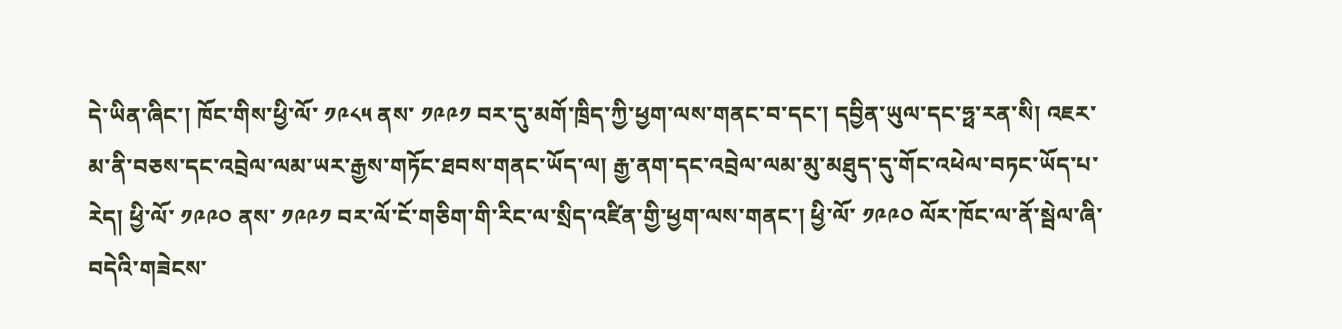དེ་ཡིན་ཞིང་། ཁོང་གིས་ཕྱི་ལོ་ ༡༩༨༥ ནས་ ༡༩༩༡ བར་དུ་མགོ་ཁྲིད་ཀྱི་ཕྱག་ལས་གནང་བ་དང་། དབྱིན་ཡུལ་དང་ཧྥ་རན་སི། འཇར་མ་ནི་བཅས་དང་འབྲེལ་ལམ་ཡར་རྒྱས་གཏོང་ཐབས་གནང་ཡོད་ལ། རྒྱ་ནག་དང་འབྲེལ་ལམ་མུ་མཐུད་དུ་གོང་འཕེལ་བཏང་ཡོད་པ་རེད། ཕྱི་ལོ་ ༡༩༩༠ ནས་ ༡༩༩༡ བར་ལོ་ངོ་གཅིག་གི་རིང་ལ་སྲིད་འཛིན་གྱི་ཕྱག་ལས་གནང་། ཕྱི་ལོ་ ༡༩༩༠ ལོར་ཁོང་ལ་ནོ་སྦེལ་ཞི་བདེའི་གཟེངས་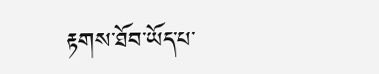རྟགས་ཐོབ་ཡོད་པ་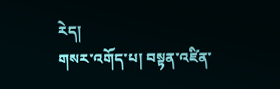རེད།
གསར་འགོད་པ། བསྟན་འཛིན་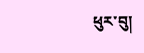ཕུར་བུ།